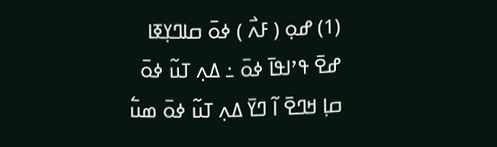(1) ߝߋ߲ ( ߓߍ߯ ) ߦߋ߫ ߛߊߣߌ߲ߧߊ ߝߐ߫ ߟߴߊߟߊ߫ ߦߋ߫ ߸ ߡߍ߲ ߠߎ߬ ߦߋ߫ ߛߊ߲ ߞߣߐ߫ ߊ߬ ߣߌ߫ ߡߍ߲ ߠߎ߬ ߦߋ߫ ߘߎ߱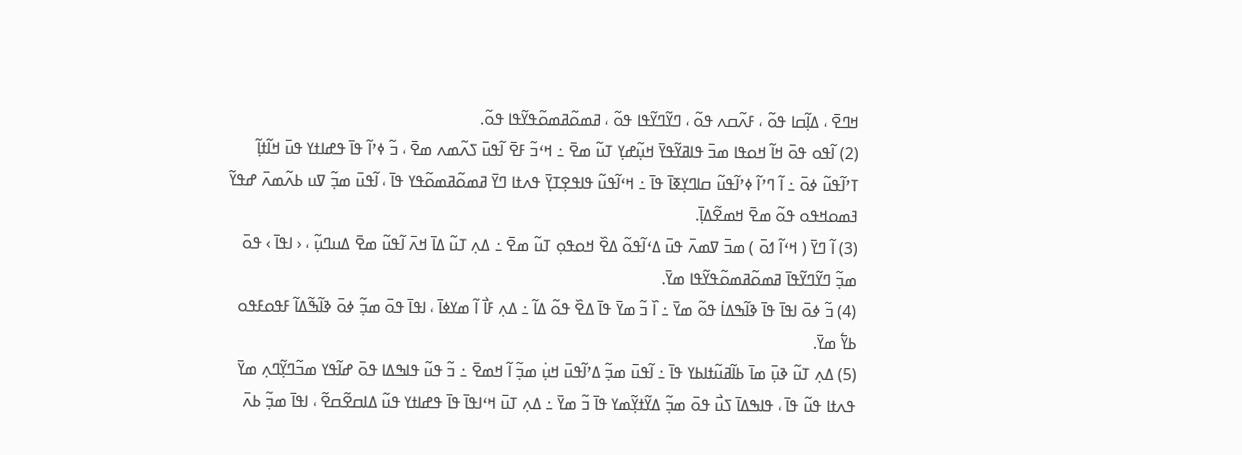ߞߣߐ߫ ، ߡߊ߲߬ߛߊ ߟߋ߬ ، ߓߍ߬ߛߍ ߟߋ߬ ، ߣߌ߬ߣߌ߬ߟߊ ߟߋ߬ ، ߥߘߋ߬ߥߘߋ߬ߟߌ߬ߟߊ ߟߋ߬.
(2) ߊ߬ߟߋ ߟߋ߫ ߞߊ߬ ߞߋߟߊ ߘߏ߫ ߟߊߥߌ߬ߟߌ߫ ߞߎ߲߬ߝߌ߲ ߠߎ߬ ߘߐ߫ ߸ ߞߵߏ߬ ߓߐ߫ ߊ߬ߟߎ߫ ߖߍ߬ߘߍ ߘߐ߫ ، ߏ߬ ߦߴߊ߬ ߟߊ߫ ߟߝߊߙߌ ߟߎ߫ ߞߊ߬ߙߊ߲߬ ߠߴߊ߬ߟߎ߬ ߦߋ߫ ߸ ߊ߬ ߣߴߊ߬ ߦߴߊ߬ߟߎ߬ ߛߊߣߌ߲ߧߊ߫ ߟߊ߫ ߸ ߞߵߊ߬ߟߎ߬ ߟߊߟߐ߲ߠߌ߲߫ ߟߍߙߊ ߣߌ߫ ߥߘߋ߬ߥߘߋ߬ߟߌ ߟߊ߫ ، ߊ߬ߟߎ߫ ߘߏ߲߬ ߜߎ ߕߍ߬ߘߍ߫ ߝߟߌ߬ ߔߘߋߞߟߋ ߟߋ߬ ߘߐ߫ ߞߘߐ߬ߡߊ߲߫.
(3) ߊ߬ ߣߌ߫ ( ߞߵߊ߬ ߗߋ߫ ) ߘߏ߫ ߜߘߍ߫ ߟߎ߫ ߡߵߊ߬ߟߋ߬ ߡߐ߰ ߞߋߟߋ߲ ߠߎ߬ ߘߐ߫ ߸ ߡߍ߲ ߠߎ߬ ߡߊ߫ ߞߍ߫ ߊ߬ߟߎ߬ ߘߐ߫ ߡߎߣߎ߲߬ ، ‹ ߊߟߊ߫ › ߟߋ߫ ߘߏ߲߬ ߣߌ߬ߣߌ߬ߟߊ߫ ߥߘߋ߬ߥߘߋ߬ߟߌ߬ߟߊ ߘߌ߫.
(4) ߏ߬ ߦߋ߫ ߊߟߊ߫ ߟߊ߫ ߢߊ߬ߒߡߊ߭ ߟߋ߬ ߘߌ߫ ߸ ߊ߰ ߏ߬ ߘߌ߫ ߟߊ߫ ߡߐ߰ ߟߋ߬ ߡߊ߬ ߸ ߡߍ߲ ߓߊ߯ ߊ߬ ߘߌߦߊ߫ ، ߊߟߊ߫ ߟߋ߫ ߘߏ߲߬ ߦߋ߫ ߢߊ߬ߒ߬ߡߊ߬ ߓߟߋߓߟߋ ߕߌ߱ ߘߌ߫.
(5) ߡߍ߲ ߠߎ߬ ߢߎ߲߫ ߘߊ߫ ߕߊ߬ߥߎ߬ߙߊߕߌ ߟߊ߫ ߸ ߊ߬ߟߎ߫ ߘߏ߲߬ ߡߴߊ߬ߟߎ߫ ߞߎ߲߭ ߘߏ߲߬ ߊ߬ ߞߘߐ߫ ߸ ߏ߬ ߟߎ߬ ߟߊߒߡߊ ߟߋ߫ ߝߊ߬ߟߌ ߘߏ߬ߣߌ߲߬ߣߍ߲ ߘߌ߫ ߟߍߙߊ ߟߎ߬ ߟߊ߫ ، ߟߊߒߡߊ߫ ߖߎ߯ ߟߋ߫ ߘߏ߲߬ ߡߌ߬ߙߌ߲߬ߘߌ ߟߊ߫ ߏ߬ ߘߌ߫ ߸ ߡߍ߲ ߠߎ߫ ߞߵߊߟߊ߫ ߟߊ߫ ߟߝߊߙߌ ߟߎ߬ ߡߊߛߐ߬ߛߐ߬ ، ߊߟߊ߫ ߘߏ߲߬ ߕߍ߫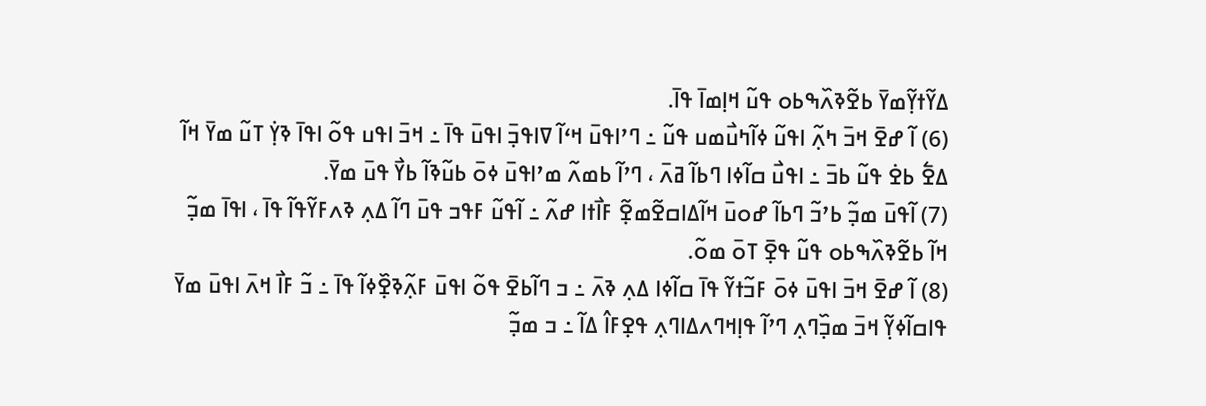ߡߌ߬ߙߌ߲߬ߘߌ߫ ߕߐ߬ߢߍ߰ߒߕߋ ߟߎ߬ ߞߊ߲ߘߊ߫ ߟߊ߫.
(6) ߊ߬ ߝߐ߫ ߞߏ߫ ߤߍ߲߬ ߊߟߎ߬ ߦߊ߬ߤߎ߯ߘߎ ߟߎ߬ ߸ ߣߴߊߟߎ߫ ߞߵߊ߬ ߜߊߟߏ߲߫ ߊߟߎ߫ ߟߊ߫ ߸ ߞߏ߫ ߊߟߎ ߟߋ߬ ߊߟߊ߫ ߢߌ߲߭ ߠߎ߬ ߘߌ߫ ߞߊ߬ ߡߐ߱ ߕߐ߭ ߟߎ߬ ߕߏ߫ ߸ ߊߟߎ߯ ߛߊ߬ߦߊ ߣߕߊ߬ ߥߍ߫ ، ߣߴߊ߬ ߕߘߍ߬ ߘߴߊߟߎ߫ ߦߋ߫ ߕߎ߬ߢߊ߬ ߕߌ߯ ߟߎ߫ ߘߌ߫.
(7) ߊ߬ߟߎ߫ ߘߏ߲߬ ߕߴߏ߬ ߣߕߊ߬ ߝߋߎ߫ ߞߊ߬ߡߊߛߐ߬ߘߐ߲߬ ߓߊ߯ߙߊ ߝߍ߬ ߸ ߊ߬ߟߎ߬ ߓߟߏ ߟߎ߫ ߣߊ߬ ߡߍ߲ ߢߍߓߌ߬ߟߊ߬ ߟߊ߫ ، ߊߟߊ߫ ߘߏ߲߬ ߞߊ߬ ߕߐ߬ߢߍ߰ߒߕߋ ߟߎ߬ ߟߐ߲߫ ߠߋ߫ ߘߋ߬.
(8) ߊ߬ ߝߐ߫ ߞߏ߫ ߊߟߎ߫ ߦߋ߫ ߓߏ߬ߙߌ߬ ߟߊ߫ ߛߊ߬ߦߊ ߡߍ߲ ߢߍ߫ ߸ ߏ ߣߊ߬ߕߐ߫ ߟߋ߬ ߊߟߎ߫ ߓߍ߲߬ߢߐ߲߰ߦߊ߬ ߟߊ߫ ߸ ߏ߬ ߓߊ߯ ߞߍ߫ ߊߟߎ߫ ߘߌ߫ ߟߊߛߊ߬ߦߌ߲߬ ߞߏ߫ ߘߏ߲߰ߣߍ߲ ߣߴߊ߬ ߟߊ߲ߞߣߍߡߊߣߍ߲ ߟߐ߲ߓߊ߮ ߡߊ߬ ߸ ߏ ߘߏ߲߬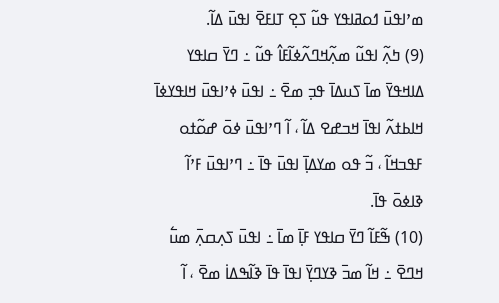ߘߴߊߟߎ߫ ߗߋߥߊߟߌ ߟߎ߬ ߖߐ߲ ߠߊߓߐ߫ ߊߟߎ߫ ߡߊ߬.
(9) ߤߍ߲߬ ߊߟߎ߬ ߘߍ߲߬ߞߣߍ߬ߦߊ߬ߓߊ߮ ߟߎ߬ ߸ ߣߌ߫ ߛߊߟߌ ߡߊߞߟߌ߫ ߘߊ߫ ߖߎߡߊ߫ ߟߏ߲ ߘߐ߫ ߸ ߊߟߎ߫ ߦߴߊߟߎ߫ ߞߊߟߌߦߊ߫ ߞߊߕߙߍ߬ ߊߟߊ߫ ߞߏߝߐ ߡߊ߬ ، ߊ߬ ߣߴߊߟߎ߫ ߦߋ߫ ߝߋ߬ߙߋ ߓߟߏߞߊ߬ ، ߏ߬ ߟߋ ߘߌߡߊ߲߫ ߊߟߎ߫ ߟߊ߫ ߸ ߣߴߊߟߎ߫ ߓߴߊ߬ ߢߊߦߋ߫ ߟߊ߫.
(10) ߒ߬ߓߊ߬ ߣߌ߫ ߛߊߟߌ ߓߊ߲߫ ߘߊ߫ ߸ ߊߟߎ߫ ߖߍ߲ߛߍ߲߫ ߘߎ߱ ߞߣߐ߫ ߸ ߞߊ߬ ߘߏ߫ ߢߌߣߌ߲߫ ߊߟߊ߫ ߟߊ߫ ߢߊ߬ߒߡߊ߭ ߘߐ߫ ، ߊ߬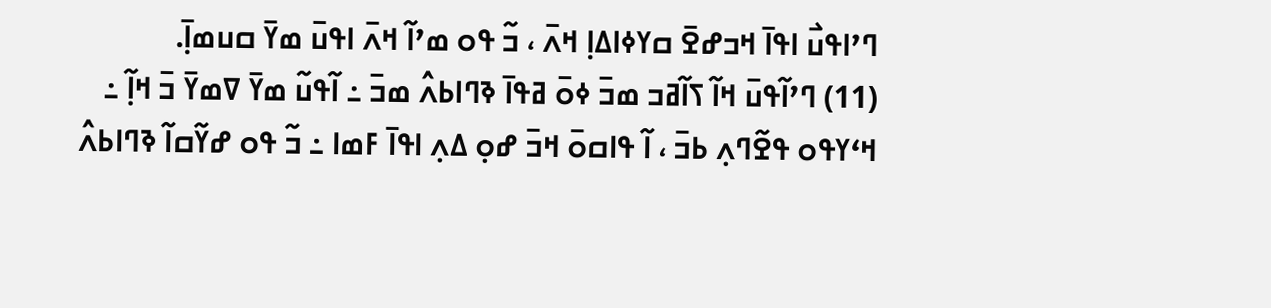ߣߴߊߟߎ߯ ߊߟߊ߫ ߞߏߝߐ߫ ߛߌߦߊߡߊ߲ ߞߍ߫ ، ߏ߬ ߟߋ ߘߴߊ߬ ߞߍ߫ ߊߟߎ߫ ߘߌ߫ ߛߎߘߊ߲߫.
(11) ߣߴߊ߬ߟߎ߫ ߞߊ߬ ߖߊ߬ߥߏ ߘߏ߫ ߦߋ߫ ߥߟߊ߫ ߢߣߊߕߍ߮ ߘߏ߫ ߸ ߊ߬ߟߎ߬ ߘߌ߫ ߜߘߌ߫ ߏ߫ ߞߊ߲߬ ߸ ߞߵߌߟߋ ߟߐ߬ߣߍ߲ ߕߏ߫ ، ߊ߬ ߟߊߛߋ߫ ߞߏ߫ ߝߋ߲ ߡߍ߲ ߊߟߊ߫ ߓߘߊ ߸ ߏ߬ ߟߋ ߝߌ߬ߛߊ߬ ߢߣߊߕߍ߮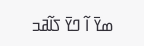ߘߌ߫ ߊ߬ ߣߌ߫ ߖߊ߬ߥߏ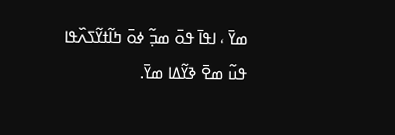ߘߌ߫ ، ߊߟߊ߫ ߟߋ߫ ߘߏ߲߬ ߦߋ߫ ߤߊ߬ߙߌ߬ߖߍ߰ߟߊ ߟߎ߬ ߘߐ߫ ߢߌ߬ߡߊ ߘߌ߫.